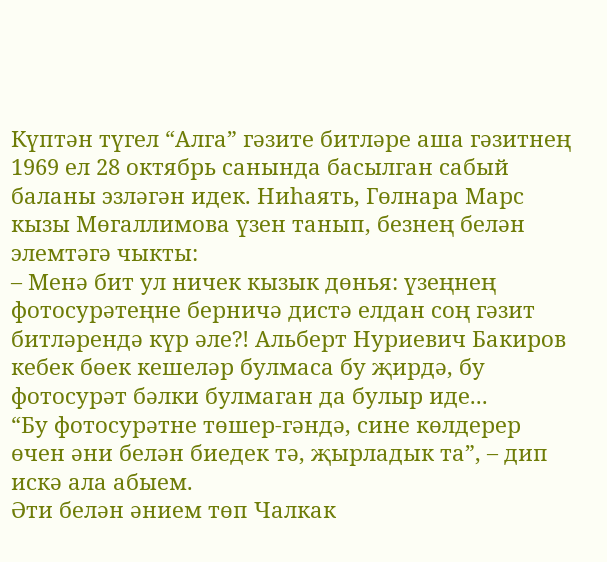Күптән түгел “Алга” гәзите битләре аша гәзитнең 1969 ел 28 октябрь санында басылган сабый баланы эзләгән идек. Ниһаять, Гөлнара Марс кызы Мөгаллимова үзен танып, безнең белән элемтәгә чыкты:
– Менә бит ул ничек кызык дөнья: үзеңнең фотосурәтеңне берничә дистә елдан соң гәзит битләрендә күр әле?! Альберт Нуриевич Бакиров кебек бөек кешеләр булмаса бу җирдә, бу фотосурәт бәлки булмаган да булыр иде...
“Бу фотосурәтне төшер-гәндә, сине көлдерер өчен әни белән биедек тә, җырладык та”, – дип искә ала абыем.
Әти белән әнием төп Чалкак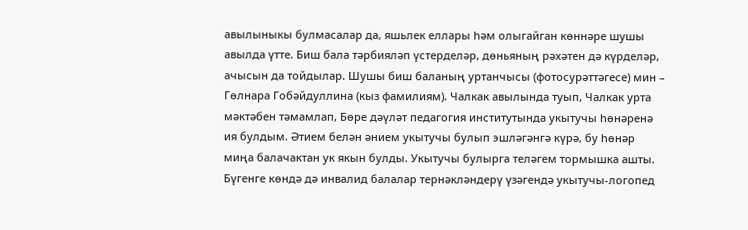авылыныкы булмасалар да, яшьлек еллары һәм олыгайган көннәре шушы авылда үтте. Биш бала тәрбияләп үстерделәр, дөньяның рәхәтен дә күрделәр, ачысын да тойдылар. Шушы биш баланың уртанчысы (фотосурәттәгесе) мин – Гөлнара Гобәйдуллина (кыз фамилиям). Чалкак авылында туып, Чалкак урта мәктәбен тәмамлап, Бөре дәүләт педагогия институтында укытучы һөнәренә ия булдым. Әтием белән әнием укытучы булып эшләгәнгә күрә, бу һөнәр миңа балачактан ук якын булды. Укытучы булырга теләгем тормышка ашты. Бүгенге көндә дә инвалид балалар тернәкләндерү үзәгендә укытучы-логопед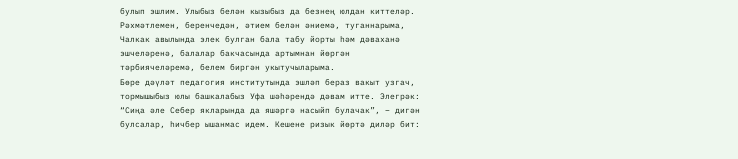булып эшлим. Улыбыз белән кызыбыз да безнең юлдан киттеләр.
Рәхмәтлемен, беренчедән, әтием белән әниемә, туганнарыма, Чалкак авылында элек булган бала табу йорты һәм дәваханә эшчеләренә, балалар бакчасында артымнан йөргән тәрбиячеләремә, белем биргән укытучыларыма.
Бөре дәүләт педагогия институтында эшләп бераз вакыт узгач, тормышыбыз юлы башкалабыз Уфа шәһәрендә дәвам итте. Элегрәк: “Сиңа әле Себер якларында да яшәргә насыйп булачак”, – дигән булсалар, һичбер ышанмас идем. Кешене ризык йөртә диләр бит: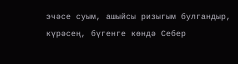эчәсе суым, ашыйсы ризыгым булгандыр, күрәсең, бүгенге көндә Себер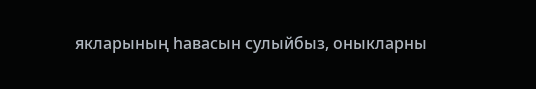якларының һавасын сулыйбыз, оныкларны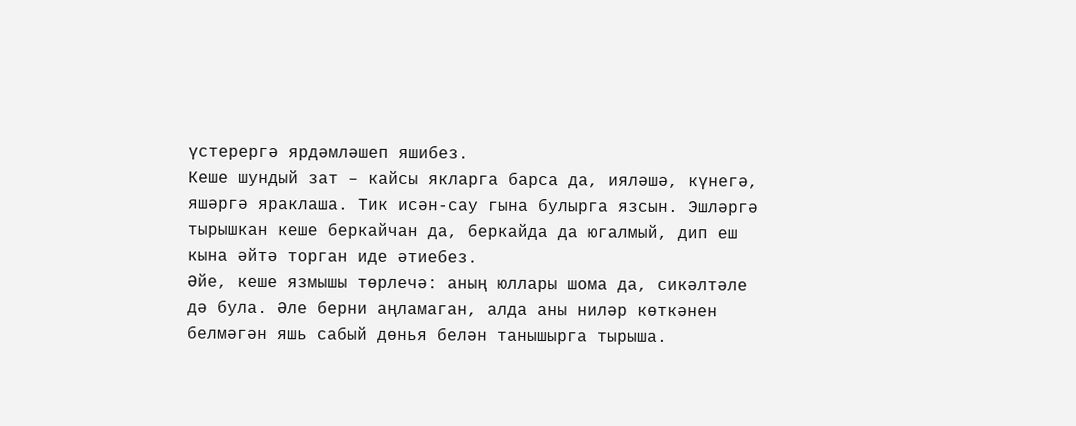үстерергә ярдәмләшеп яшибез.
Кеше шундый зат – кайсы якларга барса да, ияләшә, күнегә, яшәргә яраклаша. Тик исән-сау гына булырга язсын. Эшләргә тырышкан кеше беркайчан да, беркайда да югалмый, дип еш кына әйтә торган иде әтиебез.
Әйе, кеше язмышы төрлечә: аның юллары шома да, сикәлтәле дә була. Әле берни аңламаган, алда аны ниләр көткәнен белмәгән яшь сабый дөнья белән танышырга тырыша.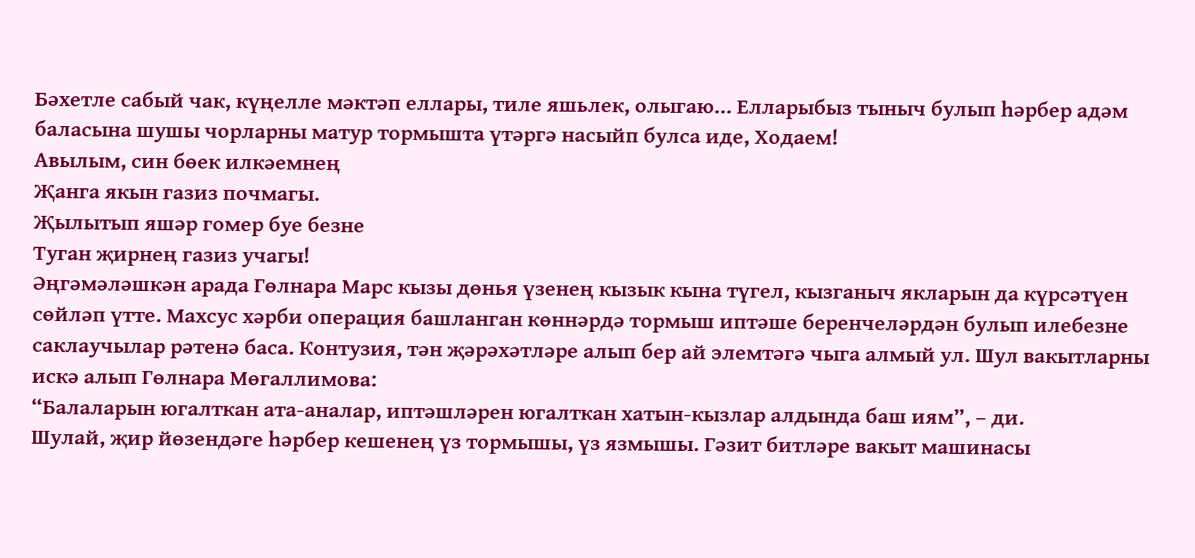Бәхетле сабый чак, күңелле мәктәп еллары, тиле яшьлек, олыгаю... Елларыбыз тыныч булып һәрбер адәм баласына шушы чорларны матур тормышта үтәргә насыйп булса иде, Ходаем!
Авылым, син бөек илкәемнең
Җанга якын газиз почмагы.
Җылытып яшәр гомер буе безне
Туган җирнең газиз учагы!
Әңгәмәләшкән арада Гөлнара Марс кызы дөнья үзенең кызык кына түгел, кызганыч якларын да күрсәтүен сөйләп үтте. Махсус хәрби операция башланган көннәрдә тормыш иптәше беренчеләрдән булып илебезне саклаучылар рәтенә баса. Контузия, тән җәрәхәтләре алып бер ай элемтәгә чыга алмый ул. Шул вакытларны искә алып Гөлнара Мөгаллимова:
“Балаларын югалткан ата-аналар, иптәшләрен югалткан хатын-кызлар алдында баш иям”, – ди.
Шулай, җир йөзендәге һәрбер кешенең үз тормышы, үз язмышы. Гәзит битләре вакыт машинасы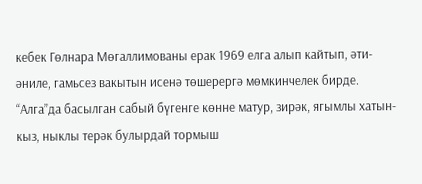кебек Гөлнара Мөгаллимованы ерак 1969 елга алып кайтып, әти-әниле, гамьсез вакытын исенә төшерергә мөмкинчелек бирде. “Алга”да басылган сабый бүгенге көнне матур, зирәк, ягымлы хатын-кыз, ныклы терәк булырдай тормыш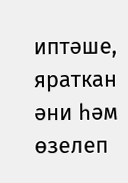иптәше, яраткан әни һәм өзелеп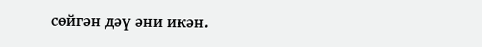сөйгән дәү әни икән.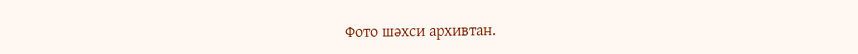Фото шәхси архивтан.